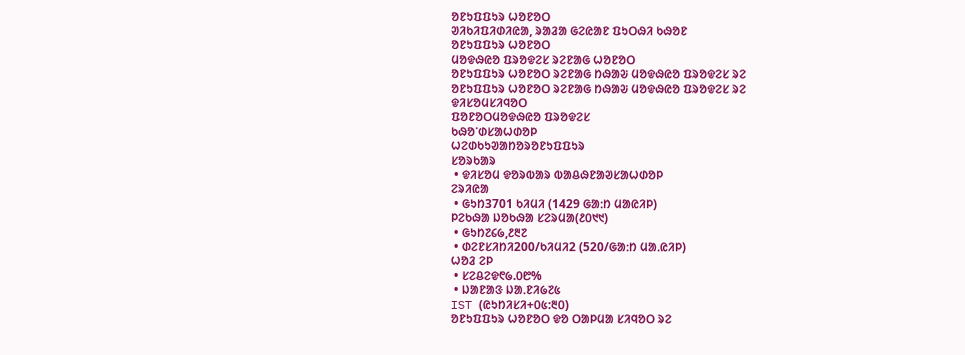ᱚᱱᱩᱯᱯᱩᱨ ᱦᱚᱱᱚᱛ
ᱣᱤᱠᱤᱯᱤᱰᱤᱭᱟ, ᱨᱟᱲᱟ ᱜᱮᱭᱟᱱ ᱯᱩᱛᱷᱤ ᱠᱷᱚᱱ
ᱚᱱᱩᱯᱯᱩᱨ ᱦᱚᱱᱚᱛ
ᱢᱚᱫᱷᱭᱚ ᱯᱨᱚᱫᱮᱥ ᱨᱮᱱᱟᱜ ᱦᱚᱱᱚᱛ
ᱚᱱᱩᱯᱯᱩᱨ ᱦᱚᱱᱚᱛ ᱨᱮᱱᱟᱜ ᱴᱷᱟᱶ ᱢᱚᱫᱷᱭᱚ ᱯᱨᱚᱫᱮᱥ ᱨᱮ
ᱚᱱᱩᱯᱯᱩᱨ ᱦᱚᱱᱚᱛ ᱨᱮᱱᱟᱜ ᱴᱷᱟᱶ ᱢᱚᱫᱷᱭᱚ ᱯᱨᱚᱫᱮᱥ ᱨᱮ
ᱫᱤᱥᱚᱢᱥᱤᱧᱚᱛ
ᱯᱚᱱᱚᱛᱢᱚᱫᱷᱭᱚ ᱯᱨᱚᱫᱮᱥ
ᱠᱷᱚᱸᱰᱥᱟᱦᱰᱚᱞ
ᱦᱮᱰᱠᱩᱣᱟᱴᱚᱨᱚᱱᱩᱯᱯᱩᱨ
ᱥᱚᱨᱠᱟᱨ
 • ᱫᱤᱥᱚᱢ ᱫᱚᱨᱵᱟᱨ ᱵᱟᱪᱷᱱᱟᱣᱥᱟᱦᱰᱚᱞ
ᱮᱨᱤᱭᱟ
 • ᱜᱩᱴ3701 ᱠᱤᱢᱤ (1429 ᱜᱟᱺᱴ ᱢᱟᱭᱤᱞ)
ᱞᱮᱠᱷᱟ ᱡᱚᱠᱷᱟ ᱥᱮᱨᱢᱟ(᱒᱐᱑᱑)
 • ᱜᱩᱴ᱗᱔᱙,᱒᱓᱗
 • ᱰᱮᱱᱥᱤᱴᱤ200/ᱠᱤᱢᱤ2 (520/ᱜᱟᱺᱴ ᱢᱟᱹᱭᱤᱞ)
ᱦᱚᱲ ᱮᱞ
 • ᱥᱮᱪᱮᱫ᱖᱙.᱐᱘%
 • ᱡᱟᱱᱟᱝ ᱡᱟᱹᱱᱤ᱙᱗᱕
IST (ᱭᱩᱴᱤᱥᱤ+᱐᱕:᱓᱐)
ᱚᱱᱩᱯᱯᱩᱨ ᱦᱚᱱᱚᱛ ᱫᱚ ᱛᱟᱞᱢᱟ ᱥᱤᱧᱚᱛ ᱨᱮ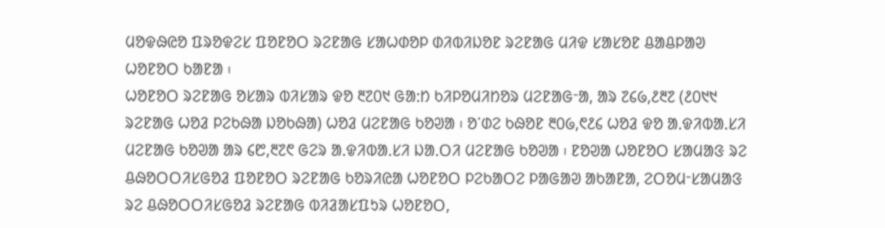ᱢᱚᱫᱷᱭᱚ ᱯᱨᱚᱫᱮᱥ ᱯᱚᱱᱚᱛ ᱨᱮᱱᱟᱜ ᱥᱟᱦᱰᱚᱞ ᱰᱤᱵᱤᱡᱚᱱ ᱨᱮᱱᱟᱜ ᱢᱤᱫ ᱥᱟᱥᱚᱱ ᱪᱟᱪᱞᱟᱣ ᱦᱚᱱᱚᱛ ᱠᱟᱱᱟ ᱾
ᱦᱚᱱᱚᱛ ᱨᱮᱱᱟᱜ ᱚᱥᱟᱨ ᱵᱤᱥᱟᱨ ᱫᱚ ᱓᱗᱐᱑ ᱜᱟᱺᱴ ᱠᱤᱞᱚᱢᱤᱴᱚᱨ ᱢᱮᱱᱟᱜᱼᱟ, ᱟᱨ ᱗᱔᱙,᱒᱓᱗ (᱒᱐᱑᱑ ᱨᱮᱱᱟᱜ ᱦᱚᱲ ᱞᱮᱠᱷᱟ ᱡᱚᱠᱷᱟ) ᱦᱚᱲ ᱢᱮᱱᱟᱜ ᱠᱚᱣᱟ ᱾ ᱚᱸᱰᱮ ᱠᱷᱚᱱ ᱓᱐᱙,᱖᱒᱔ ᱦᱚᱲ ᱫᱚ ᱟᱹᱫᱤᱵᱟᱹᱥᱤ ᱢᱮᱱᱟᱜ ᱠᱚᱣᱟ ᱟᱨ ᱔᱘,᱓᱗᱖ ᱜᱮᱨ ᱟᱹᱫᱤᱵᱟᱹᱥᱤ ᱡᱟᱹᱛᱤ ᱢᱮᱱᱟᱜ ᱠᱚᱣᱟ ᱾ ᱱᱚᱣᱟ ᱦᱚᱱᱚᱛ ᱥᱟᱢᱟᱝ ᱨᱮ ᱪᱷᱚᱛᱛᱤᱥᱜᱚᱲ ᱯᱚᱱᱚᱛ ᱨᱮᱱᱟᱜ ᱠᱚᱨᱤᱭᱟ ᱦᱚᱱᱚᱛ ᱞᱮᱠᱟᱛᱮ ᱞᱟᱜᱟᱣ ᱟᱠᱟᱱᱟ, ᱮᱛᱚᱢᱼᱥᱟᱢᱟᱝ ᱨᱮ ᱪᱷᱚᱛᱛᱤᱥᱜᱚᱲ ᱨᱮᱱᱟᱜ ᱵᱤᱲᱟᱥᱯᱩᱨ ᱦᱚᱱᱚᱛ,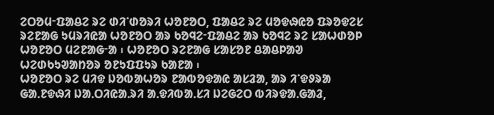ᱮᱛᱚᱢᱼᱯᱟᱪᱮ ᱨᱮ ᱰᱤᱸᱰᱚᱨᱤ ᱦᱚᱱᱚᱛ, ᱯᱟᱪᱮ ᱨᱮ ᱢᱚᱫᱷᱭᱚ ᱯᱨᱚᱫᱮᱥ ᱨᱮᱱᱟᱜ ᱩᱢᱨᱤᱭᱟ ᱦᱚᱱᱚᱛ ᱟᱨ ᱠᱚᱧᱮᱼᱯᱟᱪᱮ ᱟᱨ ᱠᱚᱧᱮ ᱨᱮ ᱥᱟᱦᱰᱚᱞ ᱦᱚᱱᱚᱛ ᱢᱮᱱᱟᱜᱼᱟ ᱾ ᱦᱚᱱᱚᱛ ᱨᱮᱱᱟᱜ ᱥᱟᱥᱚᱱ ᱪᱟᱪᱞᱟᱣ ᱦᱮᱰᱠᱩᱣᱟᱴᱚᱨ ᱚᱱᱩᱯᱯᱩᱨ ᱠᱟᱱᱟ ᱾
ᱦᱚᱱᱚᱛ ᱨᱮ ᱢᱤᱫ ᱡᱚᱵᱟᱦᱚᱨ ᱱᱟᱵᱚᱫᱟᱭ ᱟᱥᱲᱟ, ᱟᱨ ᱤᱸᱫᱽᱨᱟ ᱜᱟᱹᱱᱫᱷᱤ ᱡᱟᱹᱛᱤᱭᱟᱹᱨᱤ ᱟᱹᱫᱤᱵᱟᱹᱥᱤ ᱡᱮᱜᱮᱛ ᱵᱤᱨᱫᱟᱹᱜᱟᱲ,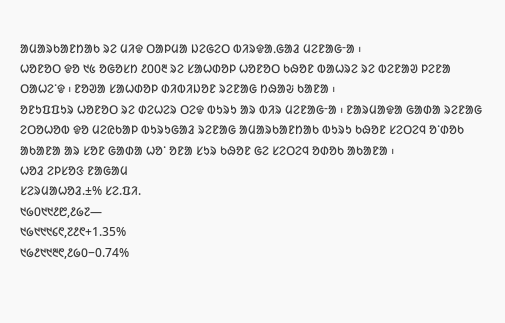ᱟᱢᱟᱨᱠᱟᱱᱴᱟᱠ ᱨᱮ ᱢᱤᱫ ᱛᱟᱞᱢᱟ ᱡᱮᱜᱮᱛ ᱵᱤᱨᱫᱟᱹᱜᱟᱲ ᱢᱮᱱᱟᱜᱼᱟ ᱾
ᱦᱚᱱᱚᱛ ᱫᱚ ᱑᱕ ᱚᱜᱚᱥᱴ ᱒᱐᱐᱓ ᱨᱮ ᱥᱟᱦᱰᱚᱞ ᱦᱚᱱᱚᱛ ᱠᱷᱚᱱ ᱵᱟᱦᱨᱮ ᱨᱮ ᱵᱮᱱᱟᱣ ᱞᱮᱱᱟ ᱛᱟᱦᱮᱸᱫ ᱾ ᱱᱚᱣᱟ ᱥᱟᱦᱰᱚᱞ ᱰᱤᱵᱤᱡᱚᱱ ᱨᱮᱱᱟᱜ ᱴᱷᱟᱶ ᱠᱟᱱᱟ ᱾
ᱚᱱᱩᱯᱯᱩᱨ ᱦᱚᱱᱚᱛ ᱨᱮ ᱰᱮᱦᱮᱨ ᱛᱮᱫ ᱵᱩᱨᱩ ᱟᱨ ᱵᱤᱨ ᱢᱮᱱᱟᱜᱼᱟ ᱾ ᱱᱟᱨᱢᱟᱫᱟ ᱜᱟᱰᱟ ᱨᱮᱱᱟᱜ ᱮᱛᱚᱦᱚᱵ ᱫᱚ ᱢᱮᱭᱠᱟᱞ ᱵᱩᱨᱩᱜᱟᱲ ᱨᱮᱱᱟᱜ ᱟᱢᱟᱨᱠᱟᱱᱴᱟᱠ ᱵᱩᱨᱩ ᱠᱷᱚᱱ ᱥᱮᱛᱮᱧ ᱚᱸᱰᱚᱠ ᱟᱠᱟᱱᱟ ᱟᱨ ᱥᱚᱱ ᱜᱟᱰᱟ ᱦᱚᱸ ᱚᱱᱟ ᱥᱩᱨ ᱠᱷᱚᱱ ᱜᱮ ᱥᱮᱛᱮᱧ ᱚᱰᱚᱠ ᱟᱠᱟᱱᱟ ᱾
ᱦᱚᱲ ᱮᱞᱥᱚᱝ ᱱᱟᱜᱟᱢ
ᱥᱮᱨᱢᱟᱦᱚᱲ.±% ᱥᱮ.ᱯᱤ.
᱑᱙᱐᱑᱑᱒᱘,᱒᱙᱗—
᱑᱙᱑᱑᱑᱔᱖,᱗᱒᱖+1.35%
᱑᱙᱒᱑᱑᱓᱖,᱒᱙᱐−0.74%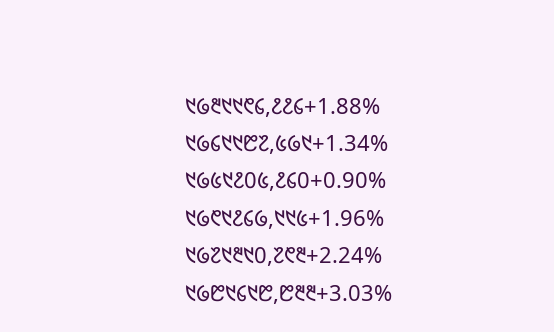᱑᱙᱓᱑᱑᱖᱔,᱒᱒᱔+1.88%
᱑᱙᱔᱑᱑᱘᱗,᱕᱙᱑+1.34%
᱑᱙᱕᱑᱒᱐᱕,᱒᱔᱐+0.90%
᱑᱙᱖᱑᱒᱔᱙,᱑᱑᱕+1.96%
᱑᱙᱗᱑᱓᱑᱐,᱗᱖᱓+2.24%
᱑᱙᱘᱑᱔᱑᱘,᱘᱓᱓+3.03%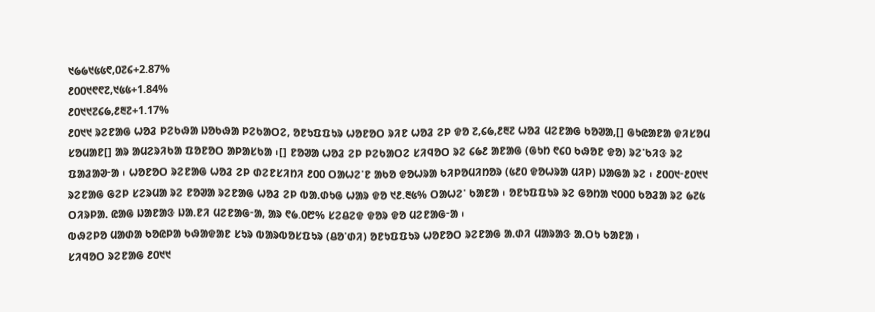᱑᱙᱙᱑᱕᱕᱖,᱐᱗᱔+2.87%
᱒᱐᱐᱑᱖᱖᱗,᱑᱕᱕+1.84%
᱒᱐᱑᱑᱗᱔᱙,᱒᱓᱗+1.17%
᱒᱐᱑᱑ ᱨᱮᱱᱟᱜ ᱦᱚᱲ ᱞᱮᱠᱷᱟ ᱡᱚᱠᱷᱟ ᱞᱮᱠᱟᱛᱮ, ᱚᱱᱩᱯᱯᱩᱨ ᱦᱚᱱᱚᱛ ᱨᱤᱱ ᱦᱚᱲ ᱮᱞ ᱫᱚ ᱗,᱔᱙,᱒᱓᱗ ᱦᱚᱲ ᱢᱮᱱᱟᱜ ᱠᱚᱣᱟ,[] ᱜᱩᱭᱟᱱᱟ ᱫᱤᱥᱚᱢ ᱥᱚᱢᱟᱱ[] ᱟᱨ ᱟᱢᱮᱨᱤᱠᱟ ᱯᱚᱱᱚᱛ ᱟᱞᱟᱥᱠᱟ ᱾[] ᱱᱚᱣᱟ ᱦᱚᱲ ᱮᱞ ᱞᱮᱠᱟᱛᱮ ᱥᱤᱧᱚᱛ ᱨᱮ ᱔᱙᱒ ᱟᱱᱟᱜ (ᱜᱩᱴ ᱖᱔᱐ ᱠᱷᱚᱱ ᱫᱚ) ᱨᱮᱸᱠᱤᱝ ᱨᱮ ᱯᱟᱲᱟᱣᱼᱟ ᱾ ᱦᱚᱱᱚᱛ ᱨᱮᱱᱟᱜ ᱦᱚᱲ ᱮᱞ ᱰᱮᱱᱥᱤᱴᱤ ᱒᱐᱐ ᱛᱟᱦᱮᱸᱱ ᱟᱠᱚ ᱫᱚᱦᱨᱟ ᱠᱤᱞᱚᱢᱤᱴᱚᱨ (᱕᱒᱐ ᱫᱚᱦᱨᱟ ᱢᱤᱞ) ᱡᱟᱜᱟ ᱨᱮ ᱾ ᱒᱐᱐᱑ᱼ᱒᱐᱑᱑ ᱨᱮᱱᱟᱜ ᱜᱮᱞ ᱥᱮᱨᱢᱟ ᱨᱮ ᱱᱚᱣᱟ ᱨᱮᱱᱟᱜ ᱦᱚᱲ ᱮᱞ ᱵᱟᱹᱰᱩᱜ ᱦᱟᱨ ᱫᱚ ᱑᱒.᱓᱕% ᱛᱟᱦᱮᱸ ᱠᱟᱱᱟ ᱾ ᱚᱱᱩᱯᱯᱩᱨ ᱨᱮ ᱜᱚᱴᱟ ᱑᱐᱐᱐ ᱠᱚᱲᱟ ᱨᱮ ᱙᱗᱕ ᱛᱤᱨᱞᱟᱹ ᱭᱟᱜ ᱡᱟᱱᱟᱝ ᱡᱟᱹᱱᱤ ᱢᱮᱱᱟᱜᱼᱟ, ᱟᱨ ᱖᱙.᱐᱘% ᱥᱮᱪᱮᱫ ᱫᱚᱨ ᱫᱚ ᱢᱮᱱᱟᱜᱼᱟ ᱾
ᱵᱷᱮᱞᱚ ᱢᱟᱰᱟ ᱠᱚᱭᱞᱟ ᱠᱷᱟᱫᱟᱱ ᱥᱩᱨ ᱵᱟᱨᱵᱚᱥᱯᱩᱨ (ᱪᱚᱸᱰᱤ) ᱚᱱᱩᱯᱯᱩᱨ ᱦᱚᱱᱚᱛ ᱨᱮᱱᱟᱜ ᱟᱹᱰᱤ ᱢᱟᱨᱟᱝ ᱟᱹᱛᱩ ᱠᱟᱱᱟ ᱾
ᱥᱤᱧᱚᱛ ᱨᱮᱱᱟᱜ ᱒᱐᱑᱑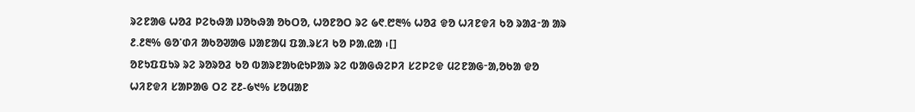ᱨᱮᱱᱟᱜ ᱦᱚᱲ ᱞᱮᱠᱷᱟ ᱡᱚᱠᱷᱟ ᱚᱠᱛᱚ, ᱦᱚᱱᱚᱛ ᱨᱮ ᱙᱖.᱘᱓% ᱦᱚᱲ ᱫᱚ ᱦᱤᱱᱫᱤ ᱠᱚ ᱨᱟᱲᱼᱟ ᱟᱨ ᱒.᱒᱓% ᱜᱚᱸᱰᱤ ᱟᱠᱚᱣᱟᱜ ᱡᱟᱱᱟᱢ ᱯᱟᱹᱨᱥᱤ ᱠᱚ ᱞᱟᱹᱭᱟ ᱾[]
ᱚᱱᱩᱯᱯᱩᱨ ᱨᱮ ᱨᱚᱨᱚᱲ ᱠᱚ ᱵᱟᱨᱱᱟᱠᱭᱩᱞᱟᱨ ᱨᱮ ᱵᱟᱜᱷᱮᱞᱤ ᱥᱮᱞᱮᱫ ᱢᱮᱱᱟᱜᱼᱟ,ᱚᱠᱟ ᱫᱚ ᱦᱤᱱᱫᱤ ᱥᱟᱞᱟᱜ ᱛᱮ ᱗᱒-᱙᱑% ᱥᱚᱢᱟᱱ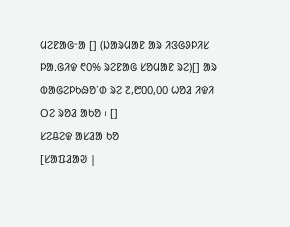ᱢᱮᱱᱟᱜᱼᱟ [] (ᱡᱟᱨᱢᱟᱱ ᱟᱨ ᱤᱝᱜᱽᱞᱤᱥ ᱞᱟᱹᱜᱤᱫ ᱖᱐% ᱨᱮᱱᱟᱜ ᱥᱚᱢᱟᱱ ᱨᱮ)[] ᱟᱨ ᱵᱟᱜᱮᱞᱠᱷᱚᱸᱰ ᱨᱮ ᱗,᱘᱐᱐,᱐᱐ ᱦᱚᱲ ᱤᱫᱤ ᱛᱮ ᱨᱚᱲ ᱟᱠᱚ ᱾ []
ᱥᱮᱪᱮᱫ ᱟᱥᱲᱟ ᱠᱚ
[ᱥᱟᱯᱲᱟᱣ |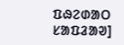ᱯᱷᱮᱰᱟᱛ ᱥᱟᱯᱲᱟᱣ]